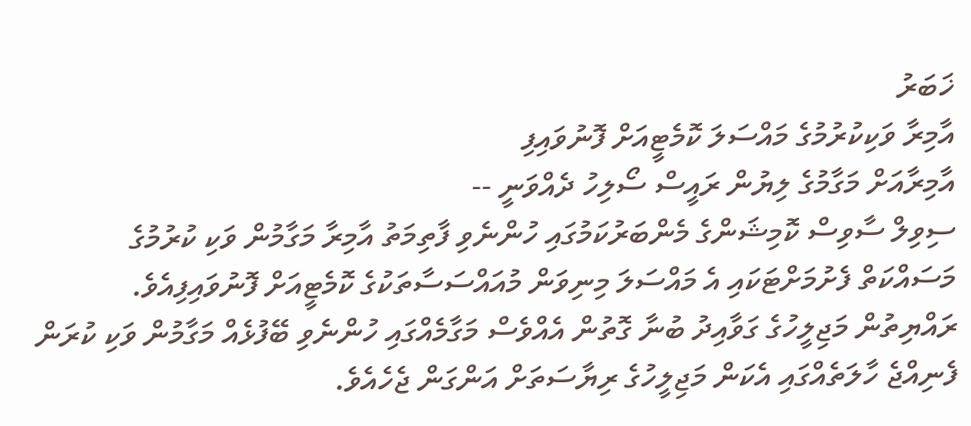ޚަބަރު
އާމިރާ ވަކިކުރުމުގެ މައްސަލަ ކޮމެޓީއަށް ފޮނުވައިފި
އާމިރާއަށް މަގާމުގެ ލިޔުން ރައީސް ސޯލިހު ދެއްވަނީ --
ސިވިލް ސާވިސް ކޮމިޝަންގެ މެންބަރުކަމުގައި ހުންނެވި ފާތިމަތު އާމިރާ މަގާމުން ވަކި ކުރުމުގެ މަސައްކަތް ފެށުމަށްޓަކައި އެ މައްސަލަ މިނިވަން މުއައްސަސާތަކުގެ ކޮމެޓީއަށް ފޮނުވައިފިއެވެ.
ރައްޔިތުން މަޖިލީހުގެ ގަވާއިދު ބުނާ ގޮތުން އެއްވެސް މަގާމެއްގައި ހުންނެވި ބޭފުޅެއް މަގާމުން ވަކި ކުރަން ފެނިއްޖެ ހާލަތެއްގައި އެކަން މަޖިލީހުގެ ރިޔާސަތަށް އަންގަން ޖެހެއެވެ.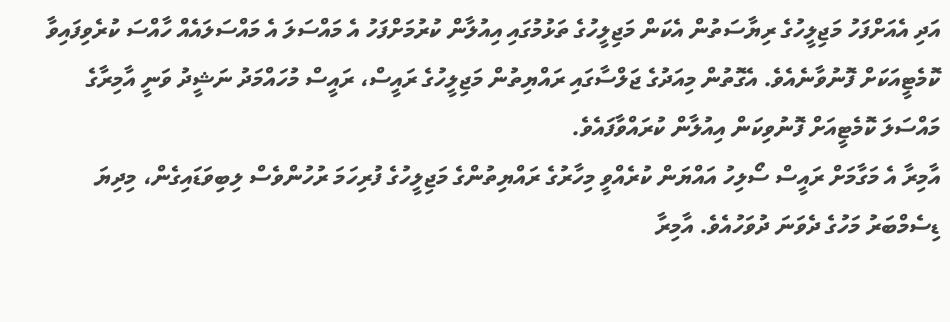އަދި އެއަށްފަހު މަޖިލީހުގެ ރިޔާސަތުން އެކަން މަޖިލީހުގެ ތަޅުމުގައި އިއުލާން ކުރުމަށްފަހު އެ މައްސަލަ އެ މައްސަލައެއް ހާއްސަ ކުރެވިފައިވާ ކޮމެޓީއަކަށް ފޮނުވާނެއެވެ. އެގޮތުން މިއަދުގެ ޖަލްސާގައި ރައްޔިތުން މަޖިލީހުގެ ރައީސް، ރައީސް މުހައްމަދު ނަޝީދު ވަނީ އާމިރާގެ މައްސަލަ ކޮމެޓީއަށް ފޮނުވިކަން އިއުލާން ކުރައްވާފައެވެ.
އާމިރާ އެ މަގާމަށް ރައީސް ސޯލިހު އައްޔަން ކުރެއްވީ މިހާރުގެ ރައްޔިތުންގެ މަޖިލީހުގެ ފުރިހަމަ ރުހުންވެސް ލިބިވަޑައިގެން، މިދިޔަ ޑިސެމްބަރު މަހުގެ ދެވަނަ ދުވަހުއެވެ. އާމިރާ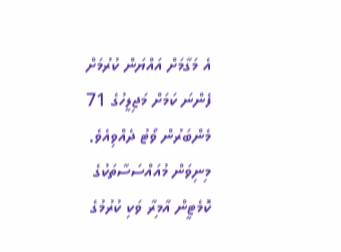އެ މަގާމަށް އައްޔަން ކުރުމަށް ފެންނަ ކަމަށް މަޖިލީހުގެ 71 މެންބަރުން ވޯޓު ދެއްވިއެވެ.
މިނިވަން މުއައްސަސާތަކުގެ ކޮމެޓީން އާމިރާ ވަކި ކުރުމުގެ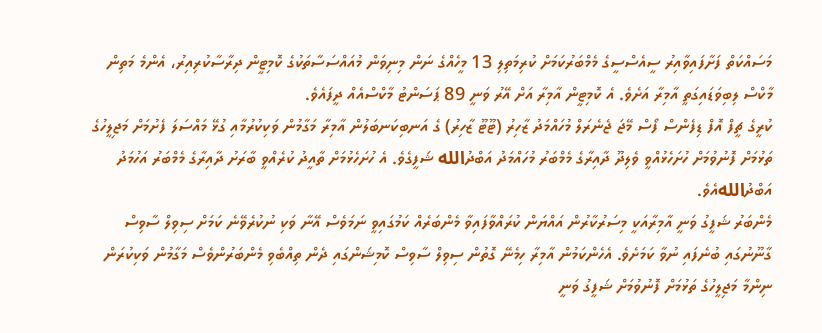މަސައްކަތް ފަށާފައިވާއިރު ސީއެސްސީގެ މެމްބަރުކަމަށް ކުރިމަތިލި 13 މީހެއްގެ ނަން މިނިވަން މުއައްސަސާތަކުގެ ކޮމިޓީން ދިރާސާކުރިއިރު، އެންމެ މަތިން މާކްސް ލިބިވަޑައިގަތީ އާމިރާ އަށެވެ. އެ ކޮމިޓީން އާމިރާ އަށް އޭރު ވަނީ 89 ޕަސަންޓު މާކްސްއެއް ދީފައެވެ.
ކުރީގެ ޗީފް އޮފް ޑިފެންސް ފޯސް މޭޖަ ޖެނެރަލް މުހައްމަދު ޒާހިރު (ޓޫޓޫ ޒާހިރު) ގެ އަނބިކަނބަލުން އާމިރާ މަގާމުން ވަކިކުރުމާއި ގުޅޭ މައްސަލަ ފެށުމަށް މަޖިލީހުގެ ތަޅުމަށް ފޮނުވުމަށް ހުށަހެޅުއްވީ ވެލިދޫ ދާއިރާގެ މެމްބަރު މުހައްމަދު އަބްދުالله ޝަފީގެވެ. އެ ހުށަހެޅުމަށް ތާއީދު ކުރެއްވީ ބާރަށު ދާއިރާގެ މެމްބަރު އަހުމަދު އަބްދުاللهއެވެ.
މެންބަރު ޝަފީގު ވަނީ އާމިރާއަކީ މިސަރުކާރުން އައްޔަން ކުރައްވާފައިވާ މެންބަރެއް ކަމުގައިވީ ނަމަވެސް އޭނާ ވަކި ނުކުރެވޭނެ ކަމަށް ސިވިލް ސާވިސް ގާނޫނުގައި ބުނެފައި ނުވާ ކަމަށެވެ. އެހެންކަމުން އާމިރާ ހިމެނޭ ގޮތުން ސިވިލް ސާވިސް ކޮމިޝަންގައި ދެން ތިއްބެވި މެންބަރުންވެސް މަގާމުން ވަކިކުރަން ނިންމާ މަޖިލީހުގެ ތަޅުމަށް ފޮނުވުމަށް ޝަފީގު ވަނީ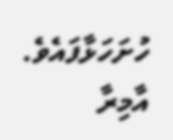ހުށަހަޅާފައެވެ.
އާމިރާ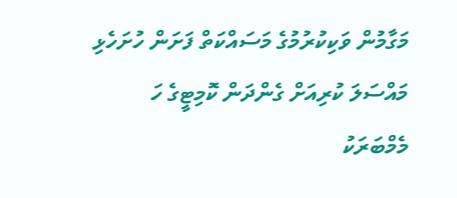މަގާމުން ވަކިކުރުމުގެ މަސައްކަތް ފަށަން ހުށަހެޅި މައްސަލަ ކުރިއަށް ގެންދަން ކޮމިޓީގެ ހަ މެމްބަރަކު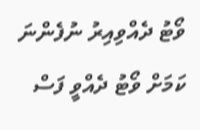ވޯޓު ދެއްވިއިރު ނުފެންނަ ކަމަށް ވޯޓު ދެއްވީ ފަސް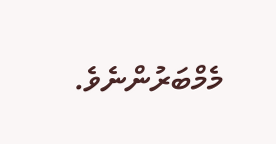މެމްބަރުންނެވެ.